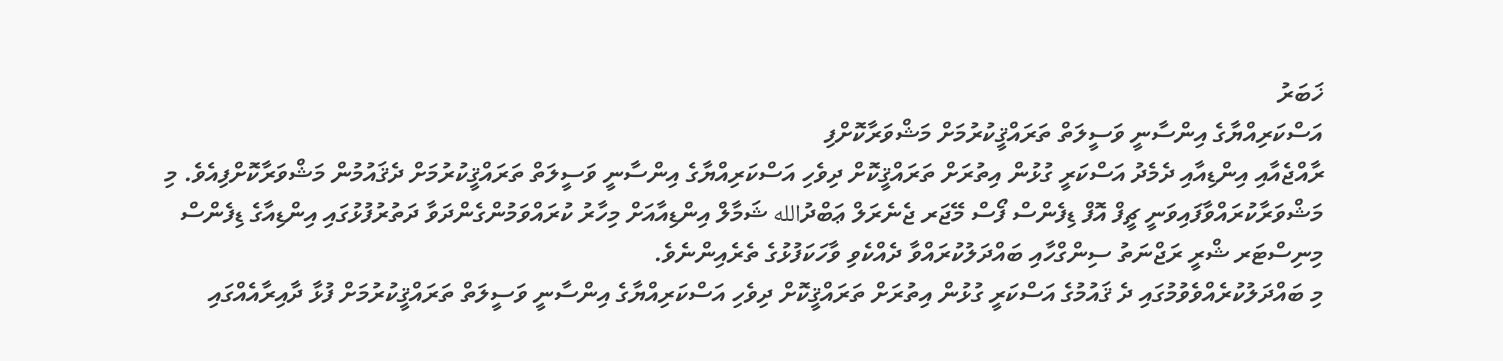ޚަބަރު
އަސްކަރިއްޔާގެ އިންސާނީ ވަސީލަތް ތަރައްޤީކުރުމަށް މަޝްވަރާކޮށްފި
ރާއްޖެއާއި އިންޑިއާއި ދެމެދު އަސްކަރީ ގުޅުން އިތުރަށް ތަރައްޤީކޮށް ދިވެހި އަސްކަރިއްޔާގެ އިންސާނީ ވަސީލަތް ތަރައްޤީކުރުމަށް ދެޤައުމުން މަޝްވަރާކޮށްފިއެވެ. މި މަޝްވަރާކުރައްވާފައިވަނީ ޗީފް އޮފް ޑިފެންސް ފޯސް މޭޖަރ ޖެނެރަލް ޢަބްދުالله ޝަމާލް އިންޑިއާއަށް މިހާރު ކުރައްވަމުންގެންދަވާ ދަތުރުފުޅުގައި އިންޑިއާގެ ޑިފެންސް މިނިސްޓަރ ޝްރީ ރަޖްނަތު ސިންގްހާއި ބައްދަލުކުރައްވާ ދެއްކެވި ވާހަކަފުޅުގެ ތެރެއިންނެވެ.
މި ބައްދަލުކުރެއްވެވުމުގައި ދެ ޤައުމުގެ އަސްކަރީ ގުޅުން އިތުރަށް ތަރައްޤީކޮށް ދިވެހި އަސްކަރިއްޔާގެ އިންސާނީ ވަސީލަތް ތަރައްޤީކުރުމަށް ފުޅާ ދާއިރާއެއްގައި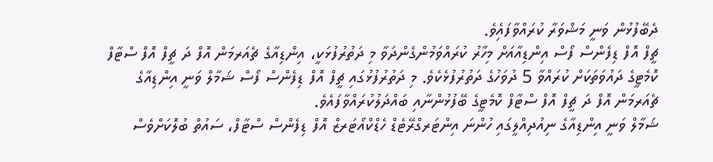ދެބޭފުޅުން ވަނީ މަޝްވަރާ ކުރައްވާފައިެވެ.
ޗީފް އޮފް ޑިފެންސް ފޯސް އިންޑިއާއަށް މިހާރު ކުރައްވަމުންގެންދަވާ މި ދަތުރުފުޅަކީ، އިންޑިއާގެ ޗެއަރމަން އޮފް ދަ ޗީފް އޮފް ސްޓާފް ކޮމެޓީގެ ދައުވަތަކަށް ކުރައްވާ 5 ދުވަހުގެ ދަތުރުފުޅެކެވެ. މި ދަތުރުފުޅުގައި ޗީފް އޮފް ޑިފެންސް ފޯސް ޝަމާލް ވަނީ އިންޑިއާގެ ޗެއަރމަން އޮފް ދަ ޗީފް އޮފް ސްޓާފް ކޮމެޓީގެ ބޭފުޅުންނާއި ބައްދަލުކުރައްވާފައެވެ.
ޝަމާލް ވަނީ އިންޑިއާގެ ނިއުދިއްލީގައި ހުންނަ އިންޓަރގްރޭޓެޑް ހެޑްކްއޯޓަރޒް އޮފް ޑިފެންސް ސްޓާފް، ސައުތް ބުލޮކަށްވެސް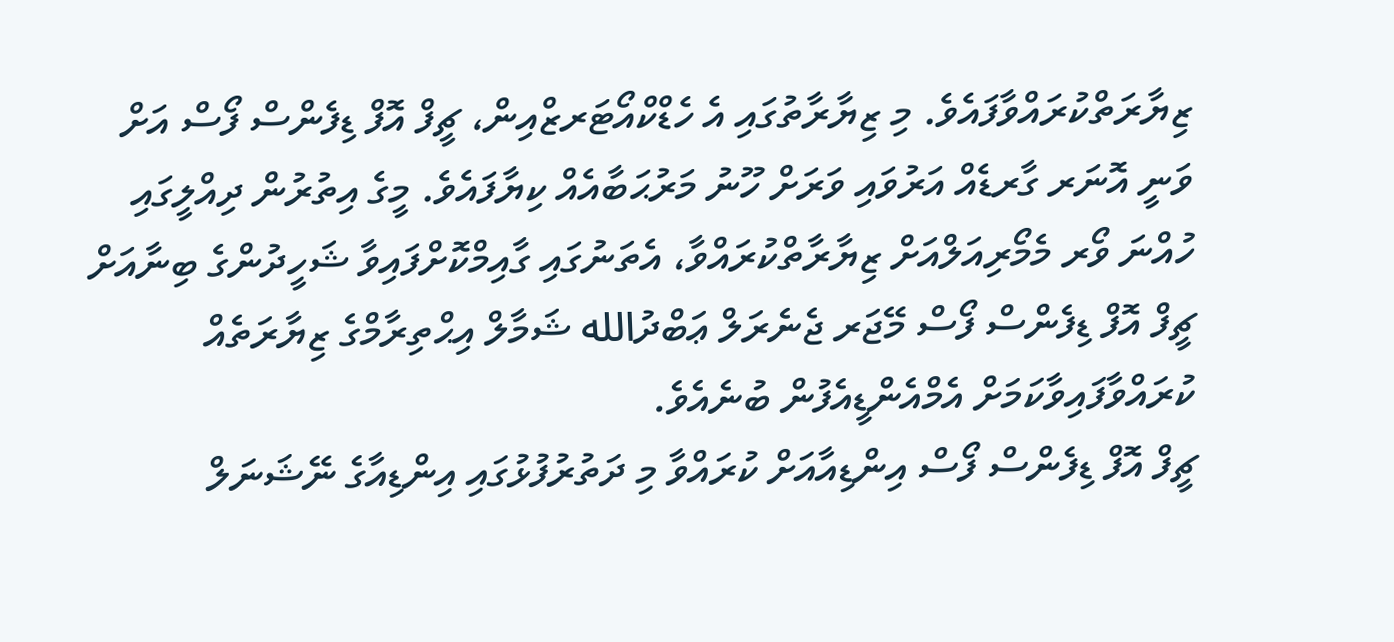ޒިޔާރަތްކުރައްވާފައެވެ. މި ޒިޔާރާތުގައި އެ ހެޑްކްއޯޓަރޒްއިން، ޗީފް އޮފް ޑިފެންސް ފޯސް އަށް ވަނީ އޮނަރ ގާރޑެއް އަރުވައި ވަރަށް ހޫނު މަރުޙަބާއެއް ކިޔާފައެވެ. މީގެ އިތުރުން ދިއްލީގައި ހުއްނަ ވޯރ މެމޯރިއަލްއަށް ޒިޔާރާތްކުރައްވާ، އެތަނުގައި ގާއިމްކޮށްފައިވާ ޝަހީދުންގެ ބިނާއަށް ޗީފް އޮފް ޑިފެންސް ފޯސް މޭޖަރ ޖެނެރަލް ޢަބްދުالله ޝަމާލް އިޙްތިރާމްގެ ޒިޔާރަތެއް ކުރައްވާފައިވާކަމަށް އެމްއެންޑީއެފުން ބުނެއެވެ.
ޗީފް އޮފް ޑިފެންސް ފޯސް އިންޑިއާއަށް ކުރައްވާ މި ދަތުރުފުޅުގައި އިންޑިއާގެ ނޭޝަނަލް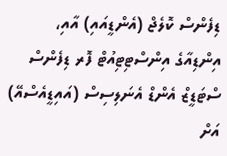ޑިފެންސް ކޮލެޖް (އެންޑީއައި) އާއި، އިންޑިއާގެ އިންސްޓިޓިއުޓް ފޮރ ޑިފެންސް ސްޓަޑީޒް އެންޑް އެނަލިސިސް (އައިޑީއެސްއޭ) އަށް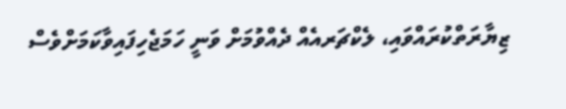ޒިޔާރަތްކުރައްވައި، ލެކްޗަރއެއް ދެއްވުމަށް ވަނީ ހަމަޖެހިފައިވާކަމަށްވެސް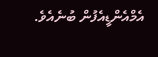އެމްއެންޑީއެފުން ބުނެއެވެ.